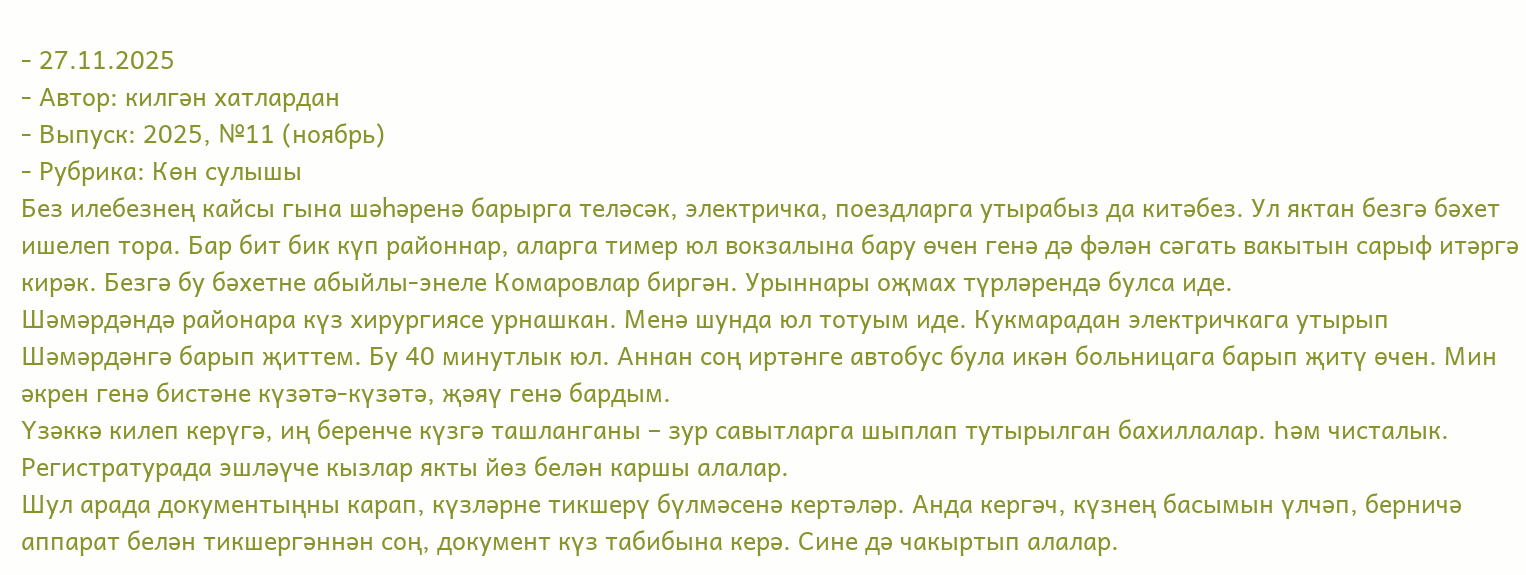- 27.11.2025
- Автор: килгән хатлардан
- Выпуск: 2025, №11 (ноябрь)
- Рубрика: Көн сулышы
Без илебезнең кайсы гына шәһәренә барырга теләсәк, электричка, поездларга утырабыз да китәбез. Ул яктан безгә бәхет ишелеп тора. Бар бит бик күп районнар, аларга тимер юл вокзалына бару өчен генә дә фәлән сәгать вакытын сарыф итәргә кирәк. Безгә бу бәхетне абыйлы-энеле Комаровлар биргән. Урыннары оҗмах түрләрендә булса иде.
Шәмәрдәндә районара күз хирургиясе урнашкан. Менә шунда юл тотуым иде. Кукмарадан электричкага утырып Шәмәрдәнгә барып җиттем. Бу 40 минутлык юл. Аннан соң иртәнге автобус була икән больницага барып җитү өчен. Мин әкрен генә бистәне күзәтә-күзәтә, җәяү генә бардым.
Үзәккә килеп керүгә, иң беренче күзгә ташланганы – зур савытларга шыплап тутырылган бахиллалар. Һәм чисталык. Регистратурада эшләүче кызлар якты йөз белән каршы алалар.
Шул арада документыңны карап, күзләрне тикшерү бүлмәсенә кертәләр. Анда кергәч, күзнең басымын үлчәп, берничә аппарат белән тикшергәннән соң, документ күз табибына керә. Сине дә чакыртып алалар.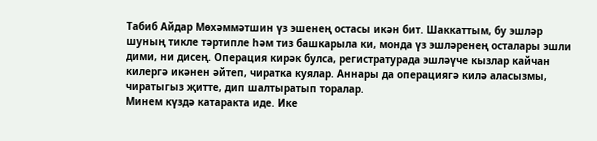Табиб Айдар Мөхәммәтшин үз эшенең остасы икән бит. Шаккаттым, бу эшләр шуның тикле тәртипле һәм тиз башкарыла ки, монда үз эшләренең осталары эшли дими, ни дисең. Операция кирәк булса, регистратурада эшләүче кызлар кайчан килергә икәнен әйтеп, чиратка куялар. Аннары да операциягә килә аласызмы, чиратыгыз җитте, дип шалтыратып торалар.
Минем күздә катаракта иде. Ике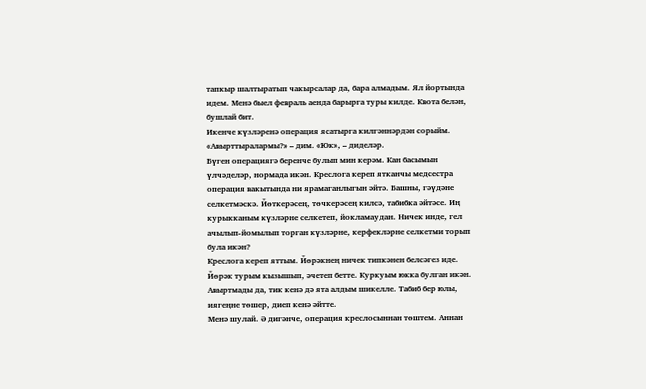тапкыр шалтыратып чакырсалар да, бара алмадым. Ял йортында идем. Менә быел февраль аенда барырга туры килде. Квота белән, бушлай бит.
Икенче күзләренә операция ясатырга килгәннәрдән сорыйм. «Авырттыралармы?» – дим. «Юк», – диделәр.
Бүген операциягә беренче булып мин керәм. Кан басымын үлчәделәр, нормада икән. Креслога кереп ятканчы медсестра операция вакытында ни ярамаганлыгын әйтә. Башны, гәүдәне селкетмәскә. Йөткерәсең, төчкерәсең килсә, табибка әйтәсе. Иң курыкканым күзләрне селкетеп, йокламаудан. Ничек инде, гел ачылып-йомылып торган күзләрне, керфекләрне селкетми торып була икән?
Креслога кереп яттым. Йөрәкнең ничек типкәнен белсәгез иде. Йөрәк турым кызышып, әчетеп бетте. Куркуым юкка булган икән. Авыртмады да, тик кенә дә ята алдым шикелле. Табиб бер юлы, иягеңне төшер, диеп кенә әйтте.
Менә шулай. Ә дигәнче, операция креслосыннан төштем. Аннан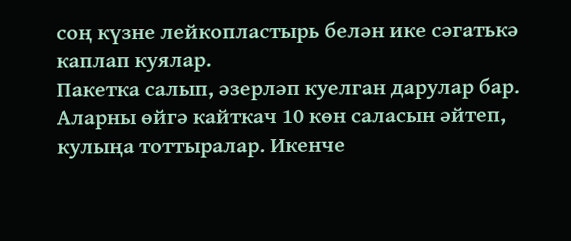соң күзне лейкопластырь белән ике сәгатькә каплап куялар.
Пакетка салып, әзерләп куелган дарулар бар. Аларны өйгә кайткач 10 көн саласын әйтеп, кулыңа тоттыралар. Икенче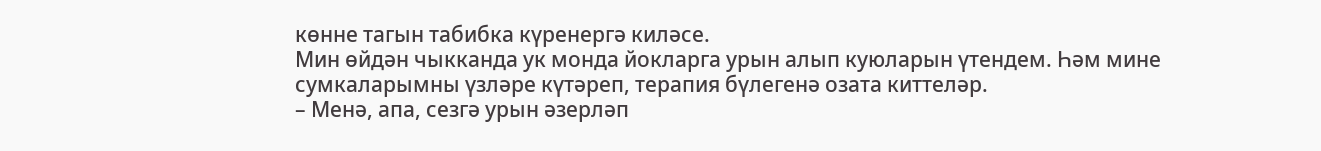көнне тагын табибка күренергә киләсе.
Мин өйдән чыкканда ук монда йокларга урын алып куюларын үтендем. Һәм мине сумкаларымны үзләре күтәреп, терапия бүлегенә озата киттеләр.
– Менә, апа, сезгә урын әзерләп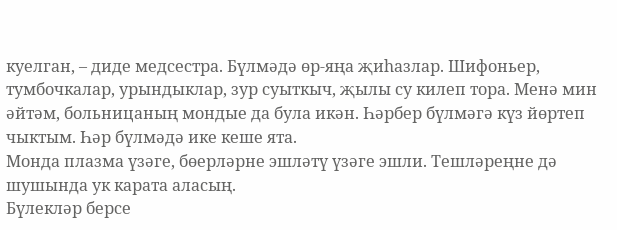куелган, – диде медсестра. Бүлмәдә өр-яңа җиһазлар. Шифоньер, тумбочкалар, урындыклар, зур суыткыч, җылы су килеп тора. Менә мин әйтәм, больницаның мондые да була икән. Һәрбер бүлмәгә күз йөртеп чыктым. Һәр бүлмәдә ике кеше ята.
Монда плазма үзәге, бөерләрне эшләтү үзәге эшли. Тешләреңне дә шушында ук карата аласың.
Бүлекләр берсе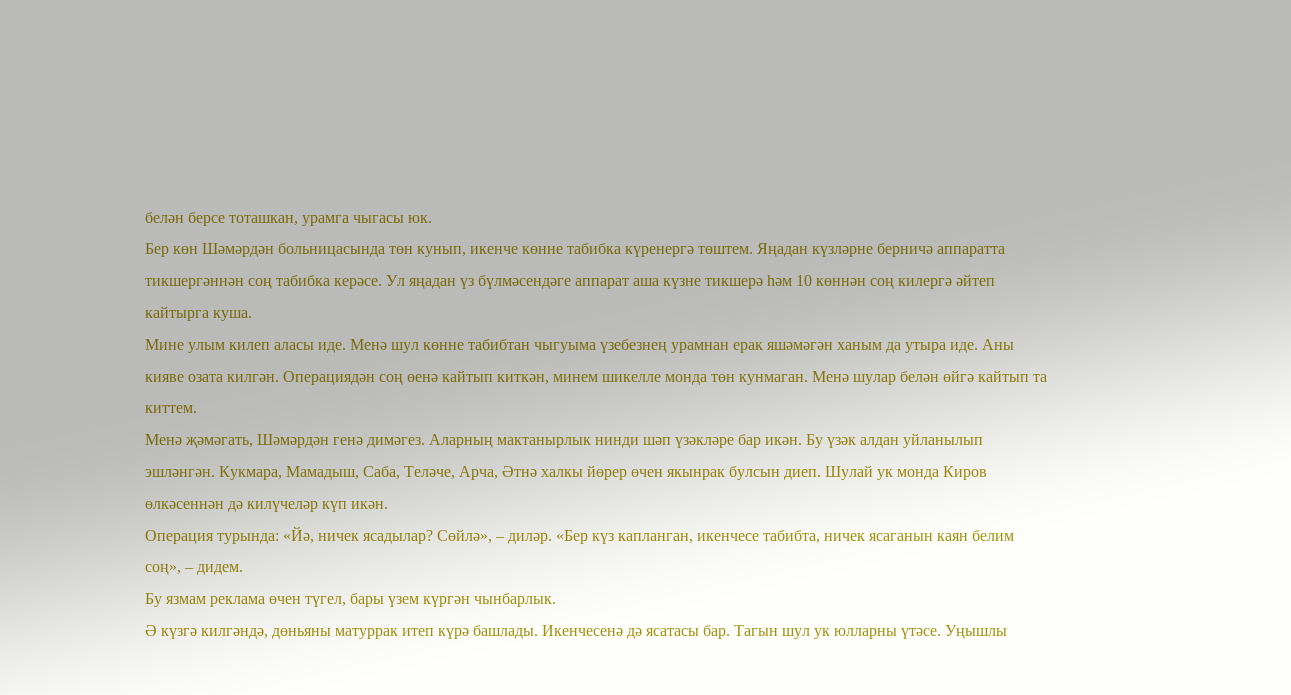белән берсе тоташкан, урамга чыгасы юк.
Бер көн Шәмәрдән больницасында төн кунып, икенче көнне табибка күренергә төштем. Яңадан күзләрне берничә аппаратта тикшергәннән соң табибка керәсе. Ул яңадан үз бүлмәсендәге аппарат аша күзне тикшерә һәм 10 көннән соң килергә әйтеп кайтырга куша.
Мине улым килеп аласы иде. Менә шул көнне табибтан чыгуыма үзебезнең урамнан ерак яшәмәгән ханым да утыра иде. Аны кияве озата килгән. Операциядән соң өенә кайтып киткән, минем шикелле монда төн кунмаган. Менә шулар белән өйгә кайтып та киттем.
Менә җәмәгать, Шәмәрдән генә димәгез. Аларның мактанырлык нинди шәп үзәкләре бар икән. Бу үзәк алдан уйланылып эшләнгән. Кукмара, Мамадыш, Саба, Теләче, Арча, Әтнә халкы йөрер өчен якынрак булсын диеп. Шулай ук монда Киров өлкәсеннән дә килүчеләр күп икән.
Операция турында: «Йә, ничек ясадылар? Сөйлә», – диләр. «Бер күз капланган, икенчесе табибта, ничек ясаганын каян белим соң», – дидем.
Бу язмам реклама өчен түгел, бары үзем күргән чынбарлык.
Ә күзгә килгәндә, дөньяны матуррак итеп күрә башлады. Икенчесенә дә ясатасы бар. Тагын шул ук юлларны үтәсе. Уңышлы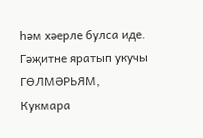һәм хәерле булса иде.
Гәҗитне яратып укучы ГӨЛМӘРЬЯМ,
Кукмара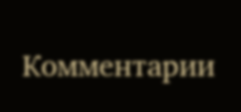Комментарии